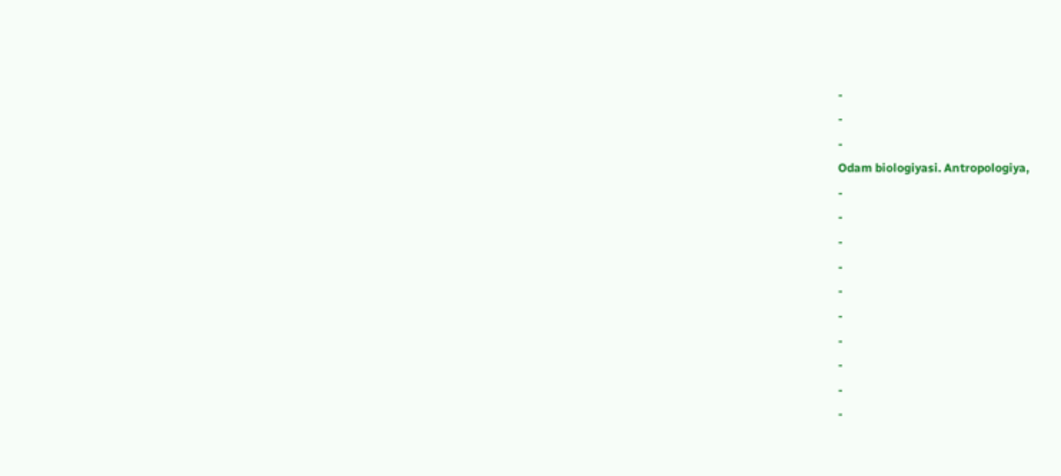-
-
-
Odam biologiyasi. Antropologiya,
-
-
-
-
-
-
-
-
-
-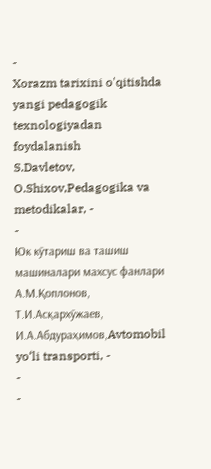-
Xorazm tarixini o'qitishda yangi pedagogik texnologiyadan foydalanish
S.Davletov, O.Shixov,Pedagogika va metodikalar, -
-
Юк кўтариш ва ташиш машиналари махсус фанлари
А.М.Қоплонов, Т.И.Асқархўжаев, И.А.Абдураҳимов,Avtomobil yo‘li transporti, -
-
-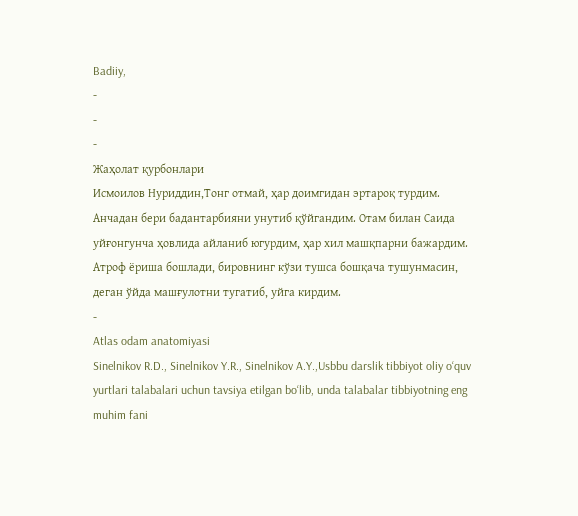Badiiy,
-
-
-
Жаҳолат қурбонлари
Исмоилов Нуриддин,Тонг отмай, ҳар доимгидан эртароқ турдим. Анчадан бери бадантарбияни унутиб қўйгандим. Отам билан Саида уйғонгунча ҳовлида айланиб югурдим, ҳар хил машқпарни бажардим. Атроф ёриша бошлади, бировнинг кўзи тушса бошқача тушунмасин, деган ўйда машғулотни тугатиб, уйга кирдим.
-
Atlas odam anatomiyasi
Sinelnikov R.D., Sinelnikov Y.R., Sinelnikov A.Y.,Usbbu darslik tibbiyot oliy o‘quv yurtlari talabalari uchun tavsiya etilgan bo‘lib, unda talabalar tibbiyotning eng muhim fani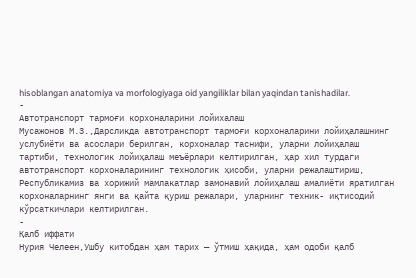hisoblangan anatomiya va morfologiyaga oid yangiliklar bilan yaqindan tanishadilar.
-
Автотранспорт тармоғи корхоналарини лойихалаш
Мусажонов М.З.,Дарсликда автотранспорт тармоғи корхоналарини лойиҳалашнинг услубиёти ва асослари берилган, корхоналар таснифи, уларни лойиҳалаш тартиби, технологик лойиҳалаш меъёрлари келтирилган, ҳар хил турдаги автотранспорт корхоналарининг технологик ҳисоби, уларни режалаштириш, Республикамиз ва хорижий мамлакатлар замонавий лойиҳалаш амалиёти яратилган корхоналарнинг янги ва қайта қуриш режалари, уларнинг техник- иқтисодий кўрсаткичлари келтирилган.
-
Қалб иффати
Нурия Челеен,Ушбу китобдан ҳам тарих — ўтмиш ҳақида, ҳам одоби қалб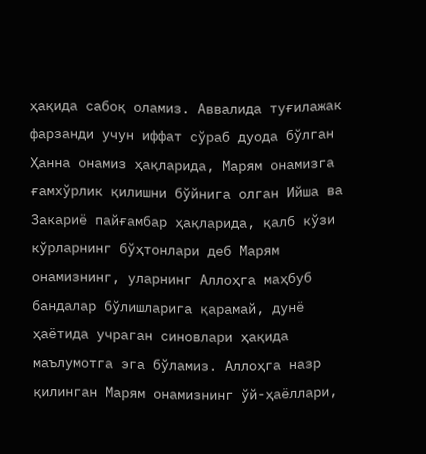ҳақида сабоқ оламиз. Аввалида туғилажак фарзанди учун иффат сўраб дуода бўлган Ҳанна онамиз ҳақларида, Марям онамизга ғамхўрлик қилишни бўйнига олган Ийша ва Закариё пайғамбар ҳақларида, қалб кўзи кўрларнинг бўҳтонлари деб Марям онамизнинг, уларнинг Аллоҳга маҳбуб бандалар бўлишларига қарамай, дунё ҳаётида учраган синовлари ҳақида маълумотга эга бўламиз. Аллоҳга назр қилинган Марям онамизнинг ўй-ҳаёллари,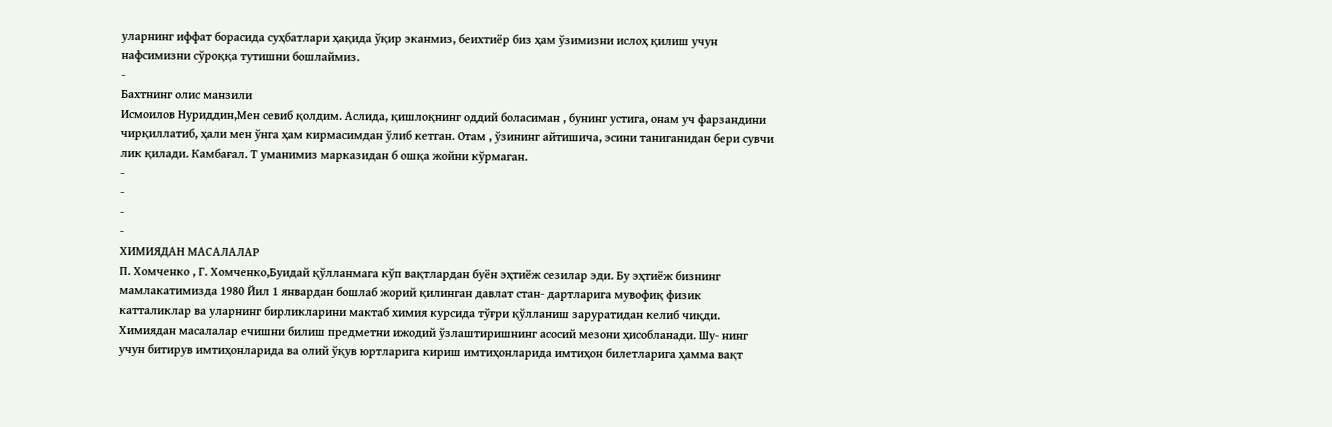уларнинг иффат борасида суҳбатлари ҳақида ўқир эканмиз, беихтиёр биз ҳам ўзимизни ислоҳ қилиш учун нафсимизни сўроққа тутишни бошлаймиз.
-
Бахтнинг олис манзили
Исмоилов Нуриддин,Мен севиб қолдим. Аслида, қишлоқнинг оддий боласиман , бунинг устига, онам уч фарзандини чирқиллатиб, ҳали мен ўнга ҳам кирмасимдан ўлиб кетган. Отам , ўзининг айтишича, эсини таниганидан бери сувчи лик қилади. Камбағал. Т уманимиз марказидан б ошқа жойни кўрмаган.
-
-
-
-
ХИМИЯДАН МАСАЛАЛАР
П. Хомченко , Г. Хомченко,Буидай қўлланмага кўп вақтлардан буён эҳтиёж сезилар эди. Бу эҳтиёж бизнинг мамлакатимизда 1980 Йил 1 январдан бошлаб жорий қилинган давлат стан- дартларига мувофиқ физик катталиклар ва уларнинг бирликларини мактаб химия курсида тўғри қўлланиш заруратидан келиб чиқди. Химиядан масалалар ечишни билиш предметни ижодий ўзлаштиришнинг асосий мезони ҳисобланади. Шу- нинг учун битирув имтиҳонларида ва олий ўқув юртларига кириш имтиҳонларида имтиҳон билетларига ҳамма вақт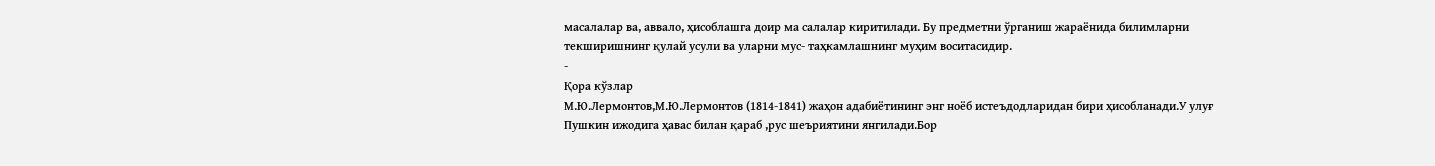масалалар ва, аввало, ҳисоблашга доир ма салалар киритилади. Бу предметни ўрганиш жараёнида билимларни текширишнинг қулай усули ва уларни мус- таҳкамлашнинг муҳим воситасидир.
-
Қора кўзлар
М.Ю.Лермонтов,М.Ю.Лермонтов (1814-1841) жаҳон адабиётининг энг ноёб истеъдодларидан бири ҳисобланади.У улуғ Пушкин ижодига ҳавас билан қараб ,рус шеъриятини янгилади.Бор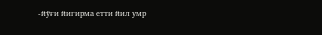-йўғи йигирма етти йил умр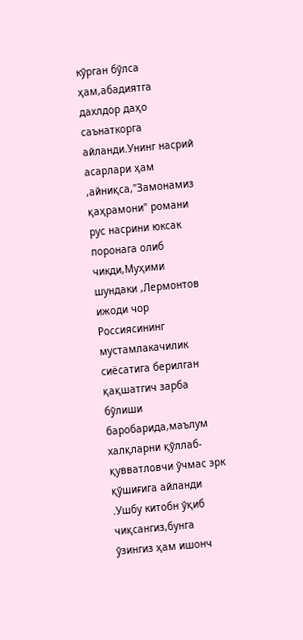кўрган бўлса ҳам,абадиятга дахлдор даҳо саънаткорга айланди.Унинг насрий асарлари ҳам ,айниқса,"Замонамиз қаҳрамони" романи рус насрини юксак поронага олиб чикди,Муҳими шундаки ,Лермонтов ижоди чор Россиясининг мустамлакачилик сиёсатига берилган қақшатгич зарба бўлиши баробарида,маълум халқларни қўллаб-қувватловчи ўчмас эрк қўшиғига айланди .Ушбу китобн ўқиб чиқсангиз,бунга ўзингиз ҳам ишонч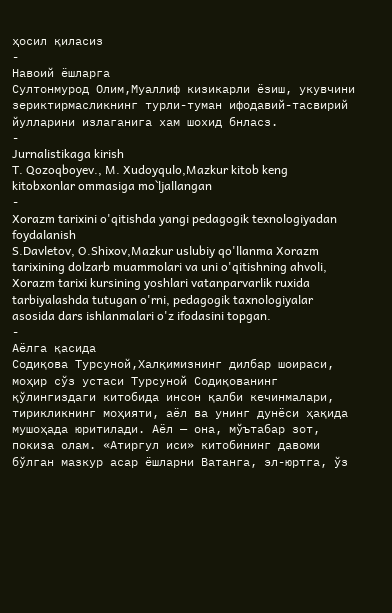ҳосил қиласиз
-
Навоий ёшларга
Султонмурод Олим,Муаллиф кизикарли ёзиш, укувчини зериктирмасликнинг турли-туман ифодавий-тасвирий йулларини излаганига хам шохид бнласз.
-
Jurnalistikaga kirish
T. Qozoqboyev., M. Xudoyqulo,Mazkur kitob keng kitobxonlar ommasiga mo`ljallangan
-
Xorazm tarixini o'qitishda yangi pedagogik texnologiyadan foydalanish
S.Davletov, O.Shixov,Mazkur uslubiy qo'llanma Xorazm tarixining dolzarb muammolari va uni o'qitishning ahvoli, Xorazm tarixi kursining yoshlari vatanparvarlik ruxida tarbiyalashda tutugan o'rni, pedagogik taxnologiyalar asosida dars ishlanmalari o'z ifodasini topgan.
-
Аёлга қасида
Содиқова Турсуной,Халқимизнинг дилбар шоираси, моҳир сўз устаси Турсуной Содиқованинг қўлингиздаги китобида инсон қалби кечинмалари, тирикликнинг моҳияти, аёл ва унинг дунёси ҳақида мушоҳада юритилади. Аёл — она, мўътабар зот, покиза олам. «Атиргул иси» китобининг давоми бўлган мазкур асар ёшларни Ватанга, эл-юртга, ўз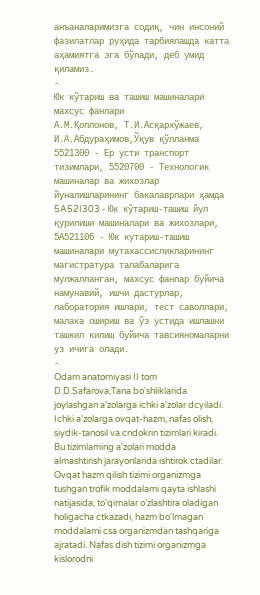анъаналаримизга содиқ, чин инсоний фазилатлар руҳида тарбиялашда катта аҳамиятга эга бўлади, деб умид қиламиз.
-
Юк кўтариш ва ташиш машиналари махсус фанлари
А.М.Қоплонов, Т.И.Асқархўжаев, И.А.Абдураҳимов,Ўқув қўлланма 5521300 - Ер усти транспорт тизимлари, 5520700 - Технологик машиналар ва жихозлар йуналишларининг бакалаврлари ҳамда 5A52I303 - Юк кўтариш-ташиш йул қурилиши машиналари ва жихозлари, 5А521106 - Юк кутариш-ташиш машиналари мутахассисликларининг магистратура талабаларига мулжалланган, махсус фанлар буйича намунавий, ишчи дастурлар, лаборатория ишлари, тест саволлари, малака ошириш ва ўз устида ишлашни ташкил килиш буйича тавсияномаларни уз ичига олади.
-
Odam anatomiyasi II tom
D.D.Safarova,Tana bo'shliklarida joylashgan a'zolarga ichki a'zolar dcyiladi. Ichki a'zolarga ovqat-hazm, nafas olish, siydik-tanosil va cndokrin tizimlari kiradi. Bu tizimlaming a'zolari modda almashtirish jarayonlarida ishtirok ctadilar. Ovqat hazm qilish tizimi organizmga tushgan trofik moddalami qayta ishlashi natijasida, to'qimalar o’zlashtira oladigan holigacha ctkazadi, hazm bo'lmagan moddalarni csa organizmdan tashqariga ajratadi. Nafas dish tizimi organizmga kislorodni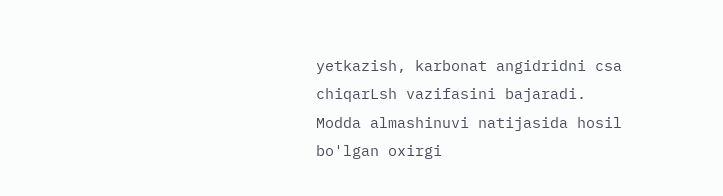yetkazish, karbonat angidridni csa chiqarLsh vazifasini bajaradi. Modda almashinuvi natijasida hosil bo'lgan oxirgi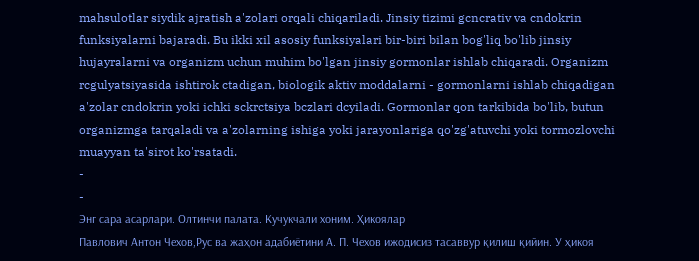mahsulotlar siydik ajratish a'zolari orqali chiqariladi. Jinsiy tizimi gcncrativ va cndokrin funksiyalarni bajaradi. Bu ikki xil asosiy funksiyalari bir-biri bilan bog'liq bo'lib jinsiy hujayralarni va organizm uchun muhim bo'lgan jinsiy gormonlar ishlab chiqaradi. Organizm rcgulyatsiyasida ishtirok ctadigan, biologik aktiv moddalarni - gormonlarni ishlab chiqadigan a'zolar cndokrin yoki ichki sckrctsiya bczlari dcyiladi. Gormonlar qon tarkibida bo'lib, butun organizmga tarqaladi va a'zolarning ishiga yoki jarayonlariga qo'zg'atuvchi yoki tormozlovchi muayyan ta'sirot ko'rsatadi.
-
-
Энг сара асарлари. Олтинчи палата. Кучукчали хоним. Ҳикоялар
Павлович Антон Чехов,Рус ва жаҳон адабиётини А. П. Чехов ижодисиз тасаввур қилиш қийин. У ҳикоя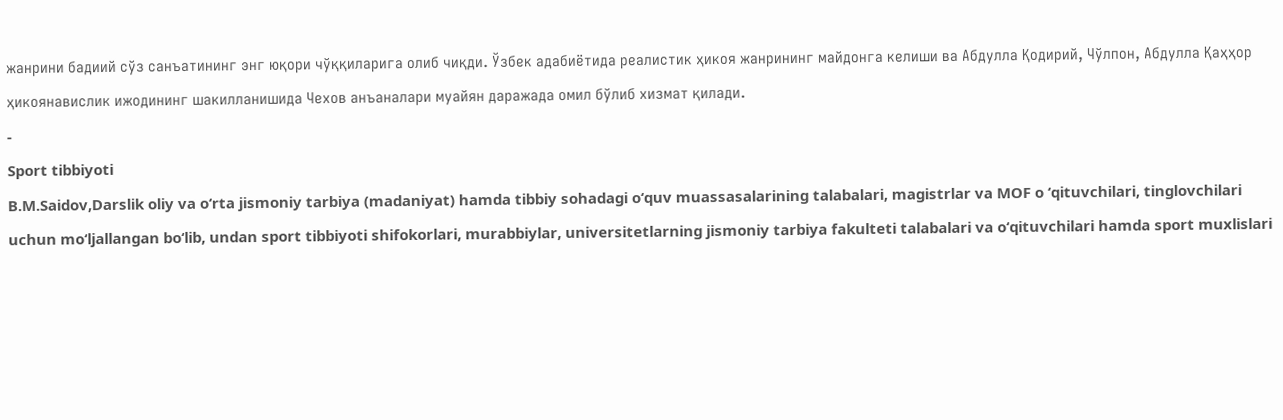жанрини бадиий сўз санъатининг энг юқори чўққиларига олиб чиқди. Ўзбек адабиётида реалистик ҳикоя жанрининг майдонга келиши ва Абдулла Қодирий, Чўлпон, Абдулла Қаҳҳор ҳикоянавислик ижодининг шакилланишида Чехов анъаналари муайян даражада омил бўлиб хизмат қилади.
-
Sport tibbiyoti
B.M.Saidov,Darslik oliy va o‘rta jismoniy tarbiya (madaniyat) hamda tibbiy sohadagi o‘quv muassasalarining talabalari, magistrlar va MOF o ‘qituvchilari, tinglovchilari uchun mo‘ljallangan bo‘lib, undan sport tibbiyoti shifokorlari, murabbiylar, universitetlarning jismoniy tarbiya fakulteti talabalari va o‘qituvchilari hamda sport muxlislari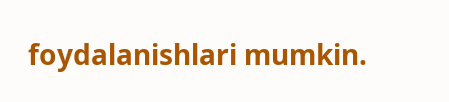foydalanishlari mumkin.